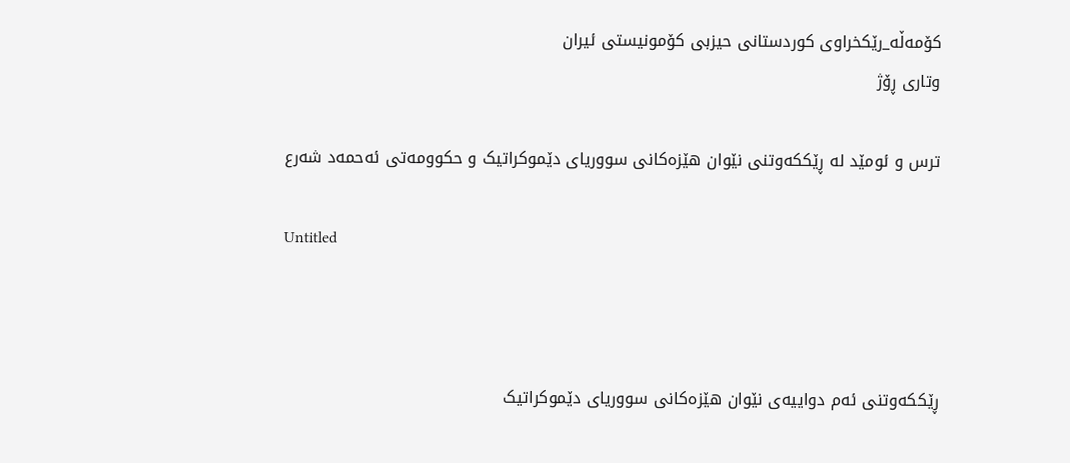کۆمەڵە_رێكخراوی كوردستانی حیزبی كۆمونیستی ئیران
وتاری ڕۆژ

ترس و ئومێد لە ڕێککەوتنی نێوان هێزەکانی سووریای دێموکراتیک و حکوومەتی ئەحمەد شەرع

Untitled



ڕێککەوتنی ئەم دواییەی نێوان هێزەکانی سووریای دێموکراتیک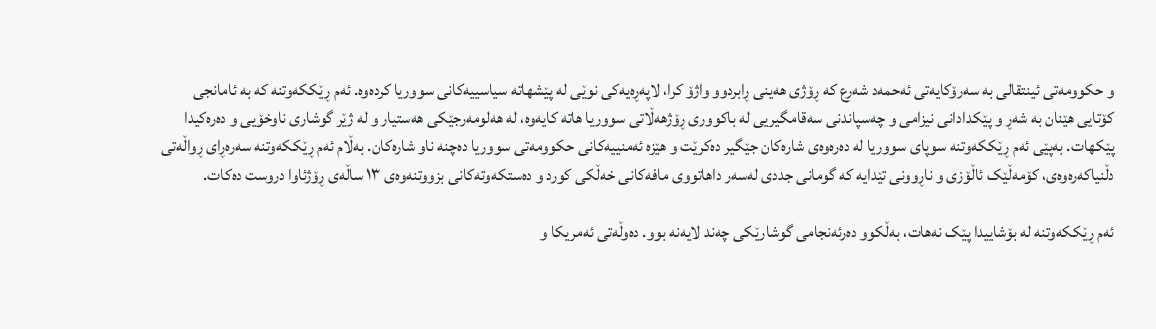و حکوومەتی ئینتقالی بە سەرۆکایەتی ئەحمەد شەرع کە ڕۆژی هەینی ڕابردوو واژۆ کرا، لاپەڕەیەکی نوێی لە پێشهاتە سیاسییەکانی سووریا کردەوە. ئەم ڕێککەوتنە کە بە ئامانجی کۆتایی هێنان بە شەڕ و پێکدادانی نیزامی و چەسپاندنی سەقامگیریی لە باکووری ڕۆژهەڵاتی سووریا هاتە کایەوە، لە هەلومەرجێکی هەستیار و لە ژێر گوشاری ناوخۆیی و دەرەکیدا پێکهات. بەپێی ئەم ڕێککەوتنە سوپای سووریا لە دەرەوەی شارەکان جێگیر دەکرێت و هێزە ئەمنییەکانی حکوومەتی سووریا دەچنە ناو شارەکان. بەڵام ئەم ڕێککەوتنە سەرەڕای ڕواڵەتی دڵنیاکەرەوەی، کۆمەڵێک ئاڵۆزی و ناڕوونی تێدایە کە گومانی جددی لەسەر داهاتووی مافەکانی خەڵکی کورد و دەستکەوتەکانی بزووتنەوەی ١٣ ساڵەی ڕۆژئاوا دروست دەکات.

ئەم ڕێککەوتنە لە بۆشاییدا پێک نەهات، بەڵکوو دەرئەنجامی گوشارێکی چەند لایەنە بوو. دەوڵەتی ئەمریکا و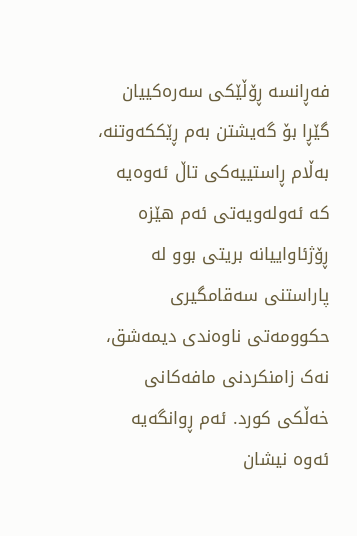فەڕانسە ڕۆڵێکی سەرەکییان گێڕا بۆ گەیشتن بەم ڕێککەوتنە، بەڵام ڕاستییەکی تاڵ ئەوەیە کە ئەولەویەتی ئەم هێزە ڕۆژئاواییانە بریتی بوو لە پاراستنی سەقامگیری حکوومەتی ناوەندی دیمەشق، نەک زامنکردنی مافەکانی خەڵکی کورد. ئەم ڕوانگەیە ئەوە نیشان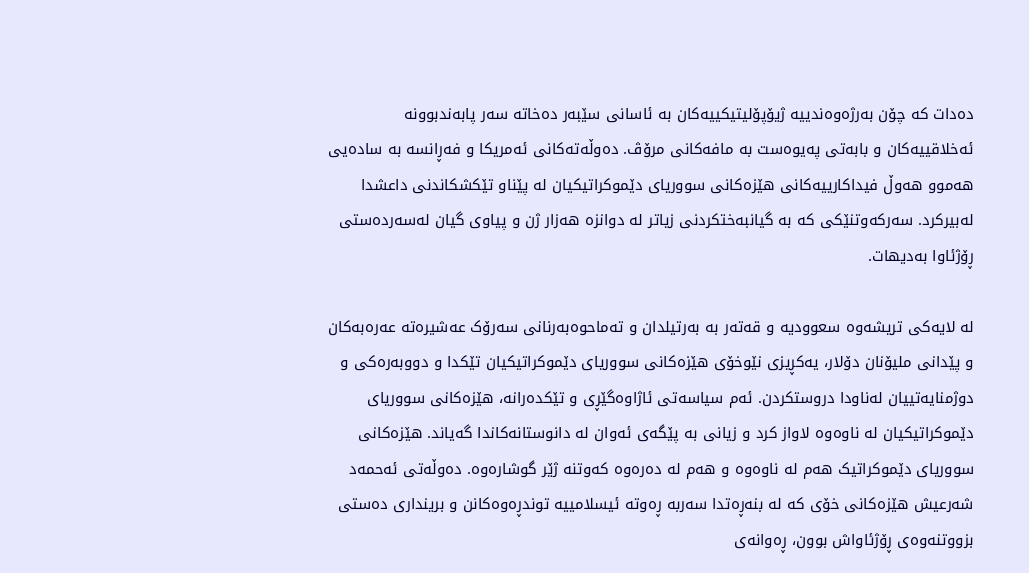دەدات کە چۆن بەرژەوەندییە ژیۆپۆلیتیکییەکان بە ئاسانی سێبەر دەخاتە سەر پابەندبوونە ئەخلاقییەکان و بابەتی پەیوەست بە مافەکانی مرۆڤ. دەوڵەتەکانی ئەمریکا و فەڕانسە بە سادەیی هەموو هەوڵ فیداکارییەکانی هێزەکانی سووریای دێموکراتیکیان لە پێناو تێکشکاندنی داعشدا لەبیرکرد. سەرکەوتنێکی کە بە گیانبەختکردنی زیاتر لە دوانزە هەزار ژن و پیاوی گیان لەسەردەستی ڕۆژئاوا بەدیهات.

لە لایەکی تریشەوە سعوودیە و قەتەر بە بەرتیلدان و تەماحوەبەرنانی سەرۆک عەشیرەتە عەرەبەکان و پێدانی ملیۆنان دۆلار، یەکڕیزی نێوخۆی هێزەکانی سووریای دێموکراتیکیان تێکدا و دووبەرەکی و دوژمنایەتییان لەناودا دروستکردن. ئەم سیاسەتی ئاژاوەگێڕی و تێکدەرانە، هێزەکانی سووریای دێموکراتیکیان لە ناوەوە لاواز کرد و زیانی بە پێگەی ئەوان لە دانوستانەکاندا گەیاند. هێزەکانی سووریای دێموکراتیک هەم لە ناوەوە و هەم لە دەرەوە کەوتنە ژێر گوشارەوە. دەوڵەتی ئەحمەد شەرعیش هێزەکانی خۆی کە لە بنەڕەتدا سەربە ڕەوتە ئیسلامییە توندڕەوەکانن و برینداری دەستی بزووتنەوەی ڕۆژئاواش بوون، ڕەوانەی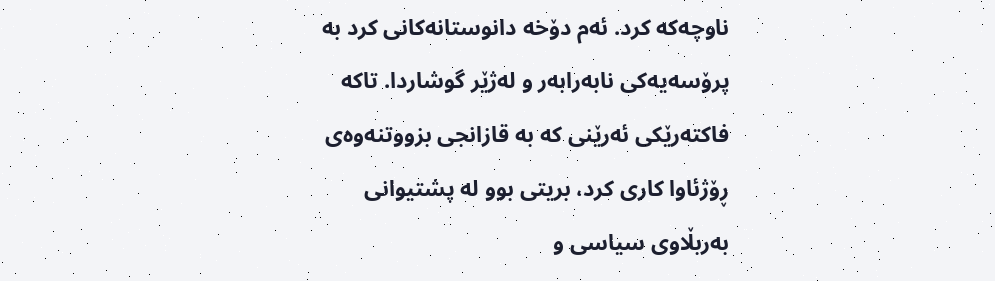ناوچەکە کرد. ئەم دۆخە دانوستانەکانی کرد بە پرۆسەیەکی نابەرابەر و لەژێر گوشاردا. تاکە فاکتەرێکى ئەرێنی کە بە قازانجی بزووتنەوەی ڕۆژئاوا کاری کرد، بریتی بوو لە پشتیوانی بەربڵاوی سیاسی و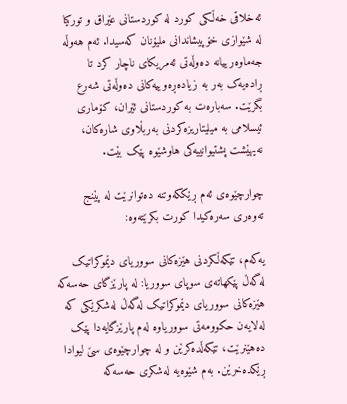ئەخلاقی خەڵکی کورد لە کوردستانی عێراق و تورکیا لە شێوازی خۆپیشاندانی ملیۆنان کەسیدا. ئەم هەوڵە جەماوەرییانە دەوڵەتی ئەمریکای ناچار کرد تا ڕادەیەک بەر بە زیادەڕەوییەکانی دەوڵەتی شەرع بگرێت. سەبارەت بە کوردستانی ئێران، کۆماری ئیسلامی بە میلیتاریزەکردنی بەربڵاوی شارەکان، نەیهێشت پشتیوانییەکی هاوشێوە پێک بێت.

چوارچێوەی ئەم ڕێککەوتنە دەتوانرێت لە پێنج تەوەری سەرەکیدا کورت بکرێتەوە:

یەکەم، تێکەڵکردنی هێزەکانی سووریای دێموکراتیک لەگەڵ پێکهاتەی سوپای سووریا: لە پارێزگای حەسەکە هێزەکانی سووریای دێموکراتیک لەگەڵ لەشکرێکی کە لەلایەن حکوومەتی سووریاوە لەم پارێزگایەدا پێک دەهێنرێت، تێکەڵدەکرێن و لە چوارچێوەی سێ لیوادا ڕێکدەخرێن. بەم شێوەیە لەشکری حەسەکە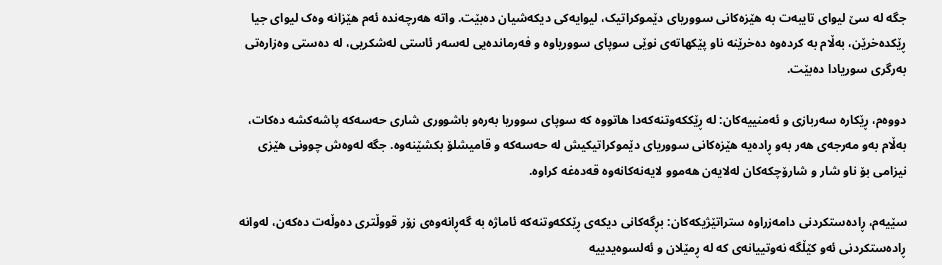جگە لە سێ لیوای تایبەت بە هێزەکانی سووریای دێموکراتیک، لیوایەکی دیکەشیان دەبێت. واتە هەرچەندە ئەم هێزانە وەک لیوای جیا ڕێکدەخرێن، بەڵام بە کردەوە دەخرێنە ناو پێکهاتەی نوێی سوپای سووریاوە و فەرماندەیی لەسەر ئاستی لەشکریی، لە دەستی وەزارەتی بەرگری سوریادا دەبێت.

دووەم، ڕێکارە سەربازی و ئەمنییەکان: لە ڕێککەوتنەکەدا هاتووە کە سوپای سووریا بەرەو باشووری شاری حەسەکە پاشەکشە دەکات، بەڵام بەو مەرجەی هەر بەو ڕادەیە هێزەکانی سووریای دێموکراتیکیش لە حەسەکە و قامیشلۆ بکشێنەوە. جگە لەوەش چوونی هێزی نیزامی بۆ ناو شار و شارۆچکەکان لەلایەن هەموو لایەنەکانەوە قەدەغە کراوە.

سێیەم، ڕادەستکردنی دامەزراوە ستراتێژیکەکان: بڕگەکانی دیکەی ڕێککەوتنەکە ئاماژە بە گەڕانەوەی زۆر قووڵتری دەوڵەت دەکەن، لەوانە ڕادەستکردنی ئەو کێڵگە نەوتییانەی کە لە ڕمێلان و ئەلسوەیدییە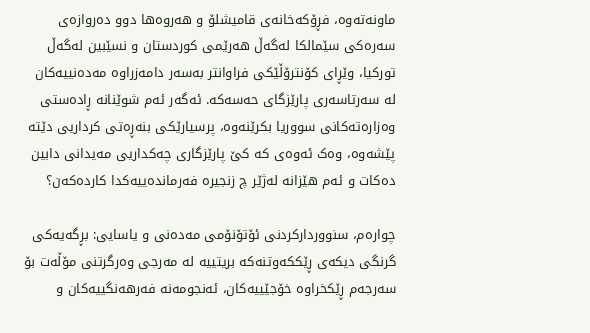ماونەتەوە، فڕۆکەخانەی قامیشلۆ و هەروەها دوو دەروازەی سەرەکی سێمالکا لەگەڵ هەرێمی کوردستان و نسێبین لەگەڵ تورکیا، وێڕای کۆنترۆڵێکی فراوانتر بەسەر دامەزراوە مەدەنییەکان لە سەرتاسەری پارێزگای حەسەکە. ئەگەر ئەم شوێنانە ڕادەستی وەزارەتەکانی سووریا بکرێنەوە، پرسیارێکی بنەڕەتی کرداریی دێتە پێشەوە، وەک ئەوەی کە کێ پارێزگاری چەکداریی مەیدانی دابین دەکات و ئەم هێزانە لەژێر چ زنجیرە فەرماندەییەکدا کاردەکەن؟

چوارەم، سنووردارکردنی ئۆتۆنۆمی مەدەنی و یاسایی: بڕگەیەکی گرنگی دیکەی ڕێککەوتنەکە بریتییە لە مەرجی وەرگرتنی مۆڵەت بۆ سەرجەم ڕێکخراوە خۆجێییەکان، ئەنجومەنە فەرهەنگییەکان و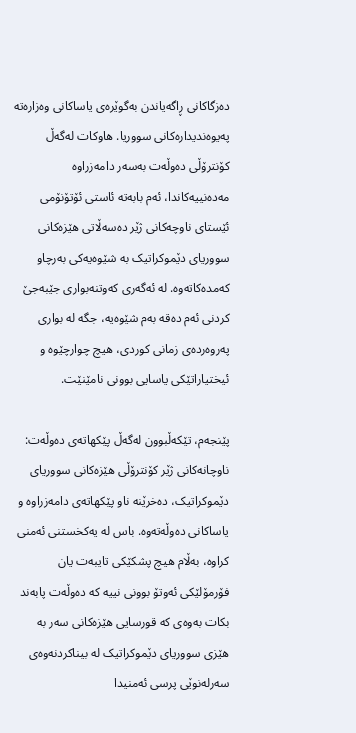دەزگاکانی ڕاگەیاندن بەگوێرەی یاساکانی وەزارەتە پەیوەندیدارەکانی سووریا. هاوکات لەگەڵ کۆنترۆڵی دەوڵەت بەسەر دامەزراوە مەدەنییەکاندا، ئەم بابەتە ئاستی ئۆتۆنۆمی ئێستای ناوچەکانی ژێر دەسەڵاتی هێزەکانی سووریای دێموکراتیک بە شێوەیەکی بەرچاو کەمدەکاتەوە. لە ئەگەری کەوتنەبواری جێبەجێ کردنی ئەم دەقە بەم شێوەیە، جگە لە بواری پەروەردەی زمانی کوردی، هیچ چوارچێوە و ئیختیاراتێکی یاسایی بوونی نامێنێت.

پێنجەم، تێکەڵبوون لەگەڵ پێکهاتەی دەوڵەت: ناوچانەکانی ژێر کۆنترۆڵی هێزەکانی سووریای دێموکراتیک، دەخرێنە ناو پێکهاتەی دامەزراوە و یاساکانی دەوڵەتەوە. باس لە یەکخستنی ئەمنی کراوە، بەڵام هیچ پشکێکی تایبەت یان فۆرمۆلێکی ئەوتۆ بوونی نییە کە دەوڵەت پابەند بکات بەوەی کە قورسایی هێزەکانی سەر بە هێزی سووریای دێموکراتیک لە بیناکردنەوەی سەرلەنوێی پرسی ئەمنیدا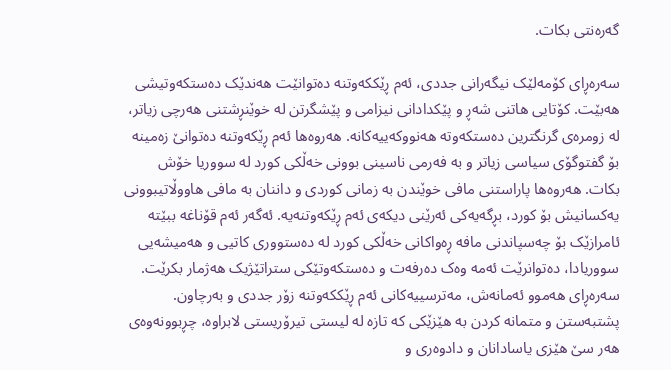گەرەنتی بکات.

سەرەڕای کۆمەلێک نیگەرانی جددی، ئەم ڕێککەوتنە دەتوانێت هەندێک دەستکەوتیشی هەبێت. کۆتایی هاتنی شەڕ و پێکدادانی نیزامی و پێشگرتن لە خوێنڕشتنی هەرچی زیاتر، لە زومرەی گرنگترین دەستکەوتە هەنووکەییەکانە. هەروەها ئەم ڕێکەوتنە دەتوانێ زەمینە بۆ گفتوگۆی سیاسی زیاتر و بە فەرمی ناسینی بوونی خەڵکی کورد لە سووریا خۆش بکات. هەروەها پاراستنی مافی خوێندن بە زمانی کوردی و داننان بە مافی هاووڵاتیبوونی یەکسانیش بۆ کورد، بڕگەیەکی ئەرێنی دیکەی ئەم ڕێکەوتنەیە. ئەگەر ئەم قۆناغە ببێتە ئامرازێک بۆ چەسپاندنی مافە ڕەواکانی خەڵکی کورد لە دەستووری کاتیی و هەمیشەیی سووریادا، دەتوانرێت ئەمە وەک دەرفەت و دەستکەوتێکی ستراتێژیک هەژمار بکرێت. سەرەڕای هەموو ئەمانەش، مەترسییەکانی ئەم ڕێککەوتنە زۆر جددی و بەرچاون. پشتبەستن و متمانە کردن بە هێزێکی کە تازە لە لیستی تیرۆریستی لابراوە، چڕبوونەوەی هەر سێ هێزی یاسادانان و دادوەری و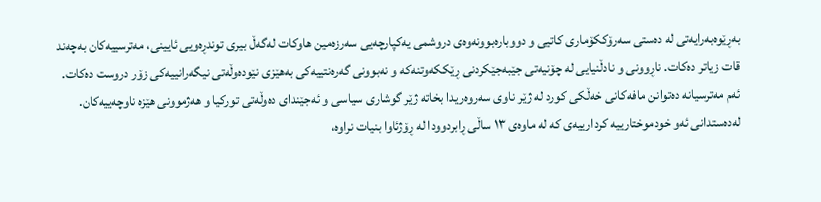بەڕێوەبەرایەتی لە دەستی سەرۆککۆماری کاتیی و دووبارەبوونەوەی دروشمی یەکپارچەیی سەرزەمین هاوکات لەگەڵ بیری توندڕەویی ئایینی، مەترسییەکان بەچەند قات زیاتر دەکات. ناڕوونی و نادڵنیایی لە چۆنیەتی جێبەجێکردنی ڕێککەوتنەکە و نەبوونی گەرەنتییەکی بەهێزی نێودەوڵەتی نیگەرانییەکی زۆر دروست دەکات. ئەم مەترسیانە دەتوانن مافەکانی خەڵکی کورد لە ژێر ناوی سەروەریدا بخاتە ژێر گوشاری سیاسی و ئەجێندای دەوڵەتی تورکیا و هەژموونی هێزە ناوچەییەکان. لەدەستدانی ئەو خودموختارییە کردارییەی کە لە ماوەی ١٣ ساڵی ڕابردوودا لە ڕۆژئاوا بنیات نراوە،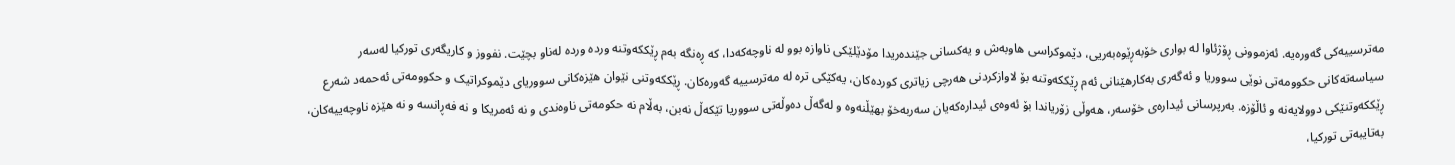مەترسییەکی گەورەیە. ئەزموونی ڕۆژئاوا لە بواری خۆبەڕێوەبەریی، دێموکراسی هاوبەش و یەکسانی جێندەریدا مۆدێلێکی ناوازە بوو لە ناوچەکەدا، کە ڕەنگە بەم ڕێککەوتنە وردە وردە لەناو بچێت. نفووز و کاریگەری تورکیا لەسەر سیاسەتەکانی حکوومەتی نوێی سووریا و ئەگەری بەکارهێنانی ئەم ڕێککەوتنە بۆ لاوازکردنی هەرچی زیاتری کوردەکان، یەکێکی ترە لە مەترسییە گەورەکان. ڕێککەوتنی نێوان هێزەکانی سووریای دێموکراتیک و حکوومەتی ئەحمەد شەرع ڕێککەوتنێکی دوولایەنە و ئاڵۆزە. بەرپرسانی ئیدارەی خۆسەر، هەوڵی زۆریاندا بۆ ئەوەی ئیدارەکەیان سەربەخۆ بهێڵنەوە و لەگەڵ دەوڵەتی سووریا تێکەڵ نەبن، بەڵام نە حکومەتی ناوەندی و نە ئەمریکا و نە فەڕانسە و نە هێزە ناوچەییەکان، بەتایبەتی تورکیا،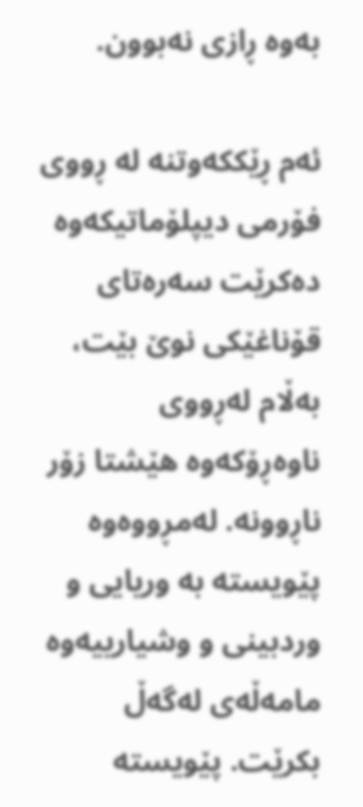بەوە ڕازی نەبوون.

ئەم ڕێککەوتنە لە ڕووی فۆرمی دیپلۆماتیکەوە دەکرێت سەرەتای قۆناغێکی نوێ بێت، بەڵام لەڕووی ناوەڕۆکەوە هێشتا زۆر ناڕوونە. لەمڕووەوە پێویستە بە وریایی و وردبینی و وشیارییەوە مامەڵەی لەگەڵ بکرێت. پێویستە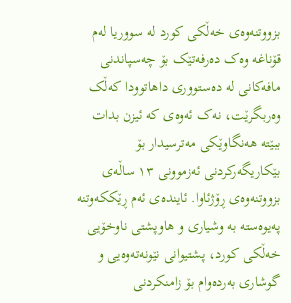بزووتنەوەی خەڵکی کورد لە سووریا لەم قۆناغە وەک دەرفەتێک بۆ چەسپاندنی مافەکانی لە دەستووری داهاتوودا کەڵک وەربگرێت، نەک ئەوەی کە ئیزن بدات ببێتە هەنگاوێکی مەترسیدار بۆ بێکاریگەرکردنی ئەزموونی ١٣ ساڵەی بزووتنەوەی ڕۆژئاوا. ئایندەی ئەم ڕێککەوتنە پەیوەستە بە وشیاری و هاوپشتی ناوخۆیی خەڵکی کورد، پشتیوانی نێونەتەوەیی و گوشاری بەردەوام بۆ زامنکردنی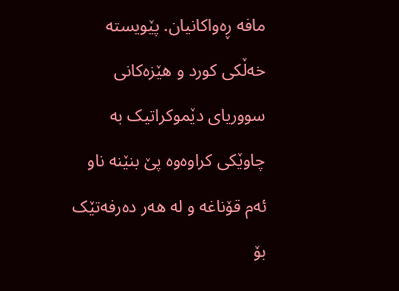مافە ڕەواکانیان. پێویستە خەڵکی کورد و هێزەکانی سووریای دێموکراتیک بە چاوێکی کراوەوە پێ بنێنە ناو ئەم قۆناغە و لە هەر دەرفەتێک بۆ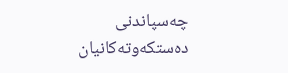چەسپاندنی دەستکەوتەکانیان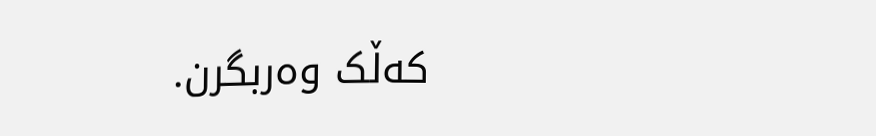کەڵک وەربگرن.